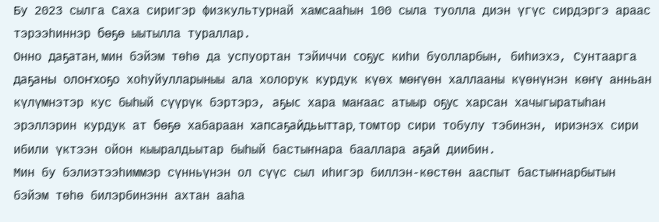Бу 2023 сылга Саха сиригэр физкультурнай хамсааһын 100 сыла туолла диэн үгүс сирдэргэ араас тэрээһиннэр бөҕө ыытылла тураллар.
Онно даҕатан, мин бэйэм төһө да успуортан тэйиччи соҕус киһи буолларбын, биһиэхэ, Сунтаарга даҕаны олоҥхоҕо хоһуйулларыныы ала холорук курдук күөх мөҥүөн халлааны күөнүнэн көҥү анньан күлүмнэтэр кус быһый сүүрүк бэртэрэ, аҕыс хара маҥаас атыыр оҕус харсан хачыгыратыһан эрэллэрин курдук ат бөҕө хабараан хапсаҕайдьыттар, томтор сири тобулу тэбинэн, ириэнэх сири ибили үктээн ойон кыыралдьытар быһый бастыҥнара бааллара аҕай диибин.
Мин бу бэлиэтээһиммэр сүнньүнэн ол сүүс сыл иһигэр биллэн-көстөн ааспыт бастыҥнарбытын бэйэм төһө билэрбинэнн ахтан ааһа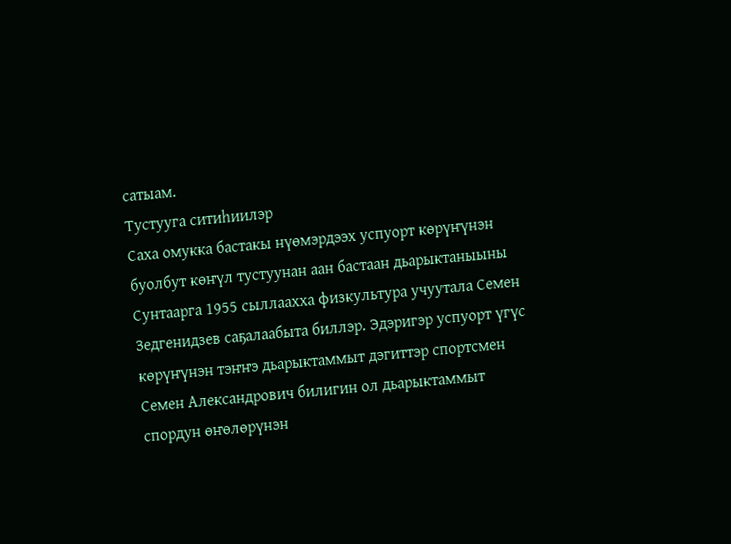сатыам.
Тустууга ситиһиилэр
Саха омукка бастакы нүөмэрдээх успуорт көрүҥүнэн буолбут көҥүл тустуунан аан бастаан дьарыктаныыны Сунтаарга 1955 сыллаахха физкультура учуутала Семен Зедгенидзев саҕалаабыта биллэр. Эдэригэр успуорт үгүс көрүҥүнэн тэҥҥэ дьарыктаммыт дэгиттэр спортсмен Семен Александрович билигин ол дьарыктаммыт спордун өҥөлөрүнэн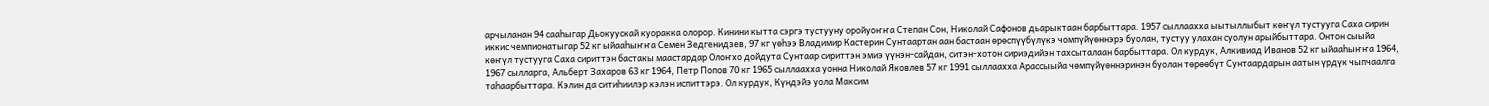арчыланан 94 сааһыгар Дьокуускай куоракка олорор. Кинини кытта сэргэ тустууну оройуоҥҥа Степан Сон, Николай Сафонов дьарыктаан барбыттара. 1957 сыллаахха ыытыллыбыт көҥүл тустууга Саха сирин иккис чемпионатыгар 52 кг ыйааһыҥҥа Семен Зедгенидзев, 97 кг үөһээ Владимир Кастерин Сунтаартан аан бастаан өрөспүүбүлүкэ чомпүйүөннэрэ буолан, тустуу улахан суолун арыйбыттара. Онтон сыыйа көҥүл тустууга Саха сириттэн бастакы маастардар Олоҥхо дойдута Сунтаар сириттэн эмиэ үүнэн-сайдан, ситэн-хотон сириэдийэн тахсыталаан барбыттара. Ол курдук, Алкивиад Иванов 52 кг ыйааһыҥҥа 1964, 1967 сылларга, Альберт Захаров 63 кг 1964, Петр Попов 70 кг 1965 сыллаахха уонна Николай Яковлев 57 кг 1991 сыллаахха Арассыыйа чөмпүйүөннэринэн буолан төрөөбүт Сунтаардарын аатын үрдүк чыпчаалга таһаарбыттара. Кэлин да ситиһиилэр кэлэн испиттэрэ. Ол курдук, Күндэйэ уола Максим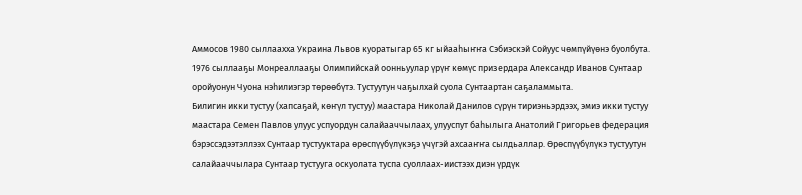Аммосов 1980 сыллаахха Украина Львов куоратыгар 65 кг ыйааһыҥҥа Сэбиэскэй Сойуус чөмпүйүөнэ буолбута. 1976 сыллааҕы Монреаллааҕы Олимпийскай оонньуулар үрүҥ көмүс призердара Александр Иванов Сунтаар оройуонун Чуона нэһилиэгэр төрөөбүтэ. Тустуутун чаҕылхай суола Сунтаартан саҕаламмыта.
Билигин икки тустуу (хапсаҕай, көҥүл тустуу) маастара Николай Данилов сүрүн тириэньэрдээх, эмиэ икки тустуу маастара Семен Павлов улуус успуордун салайааччылаах, улууспут баһылыга Анатолий Григорьев федерация бэрэссэдээтэллээх Сунтаар тустууктара өрөспүүбүлүкэҕэ үчүгэй ахсааҥҥа сылдьаллар. Өрөспүүбүлүкэ тустуутун салайааччылара Сунтаар тустууга оскуолата туспа суоллаах-иистээх диэн үрдүк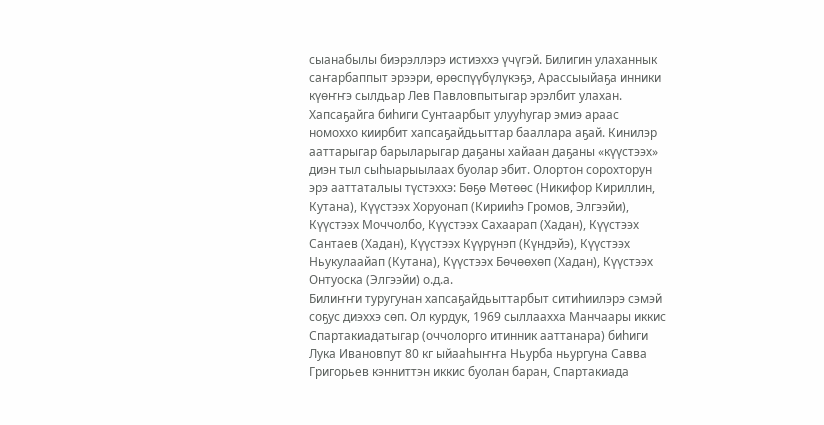сыанабылы биэрэллэрэ истиэххэ үчүгэй. Билигин улаханнык саҥарбаппыт эрээри, өрөспүүбүлүкэҕэ, Арассыыйаҕа инники күөҥҥэ сылдьар Лев Павловпытыгар эрэлбит улахан.
Хапсаҕайга биһиги Сунтаарбыт улууһугар эмиэ араас номоххо киирбит хапсаҕайдьыттар бааллара аҕай. Кинилэр ааттарыгар барыларыгар даҕаны хайаан даҕаны «күүстээх» диэн тыл сыһыарыылаах буолар эбит. Олортон сорохторун эрэ ааттаталыы түстэххэ: Бөҕө Мөтөөс (Никифор Кириллин, Кутана), Күүстээх Хоруонап (Кирииһэ Громов, Элгээйи), Күүстээх Моччолбо, Күүстээх Сахаарап (Хадан), Күүстээх Сантаев (Хадан), Күүстээх Күүрүнэп (Күндэйэ), Күүстээх Ньукулаайап (Кутана), Күүстээх Бөчөөхөп (Хадан), Күүстээх Онтуоска (Элгээйи) о.д.а.
Билиҥҥи туругунан хапсаҕайдьыттарбыт ситиһиилэрэ сэмэй соҕус диэххэ сөп. Ол курдук, 1969 сыллаахха Манчаары иккис Спартакиадатыгар (оччолорго итинник ааттанара) биһиги Лука Ивановпут 80 кг ыйааһыҥҥа Ньурба ньургуна Савва Григорьев кэнниттэн иккис буолан баран, Спартакиада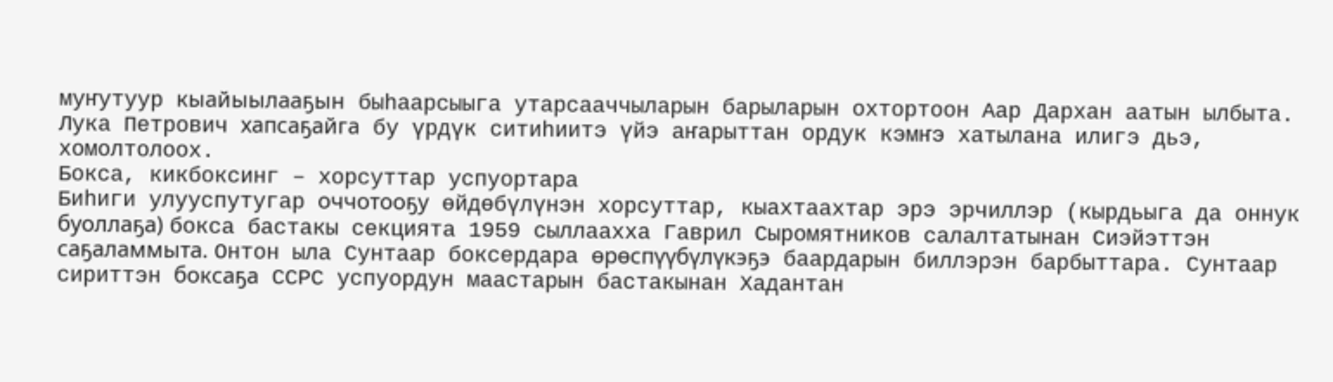муҥутуур кыайыылааҕын быһаарсыыга утарсааччыларын барыларын охтортоон Аар Дархан аатын ылбыта. Лука Петрович хапсаҕайга бу үрдүк ситиһиитэ үйэ аҥарыттан ордук кэмҥэ хатылана илигэ дьэ, хомолтолоох.
Бокса, кикбоксинг – хорсуттар успуортара
Биһиги улууспутугар оччотооҕу өйдөбүлүнэн хорсуттар, кыахтаахтар эрэ эрчиллэр (кырдьыга да оннук буоллаҕа) бокса бастакы секцията 1959 сыллаахха Гаврил Сыромятников салалтатынан Сиэйэттэн саҕаламмыта. Онтон ыла Сунтаар боксердара өрөспүүбүлүкэҕэ баардарын биллэрэн барбыттара. Сунтаар сириттэн боксаҕа ССРС успуордун маастарын бастакынан Хадантан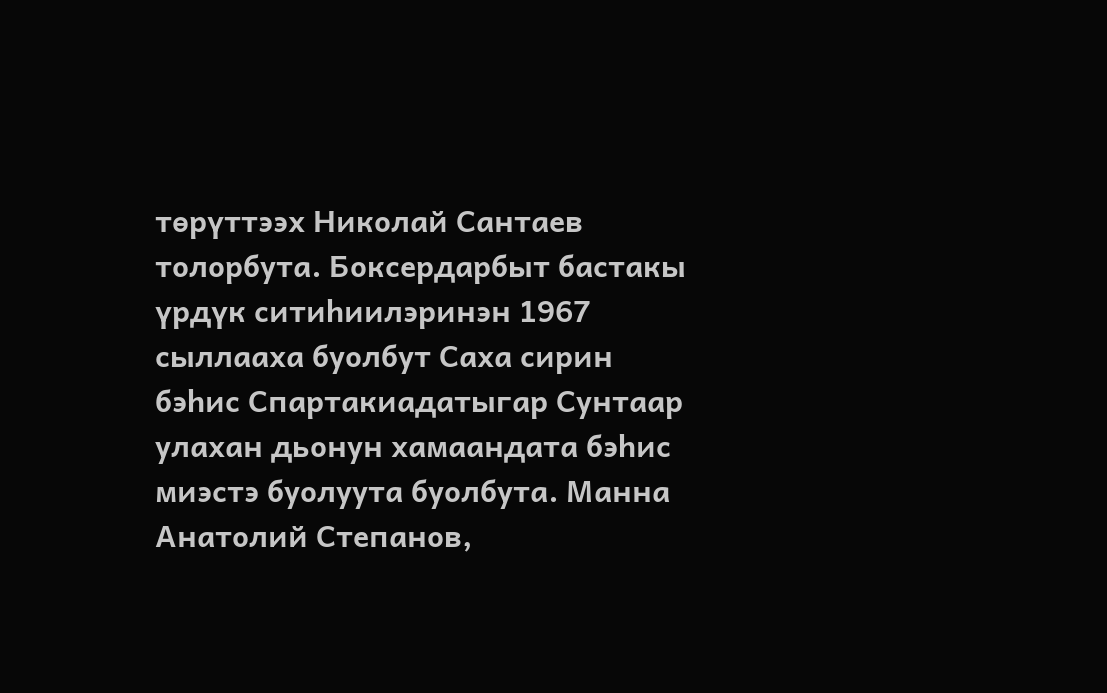төрүттээх Николай Сантаев толорбута. Боксердарбыт бастакы үрдүк ситиһиилэринэн 1967 сыллааха буолбут Саха сирин бэһис Спартакиадатыгар Сунтаар улахан дьонун хамаандата бэһис миэстэ буолуута буолбута. Манна Анатолий Степанов,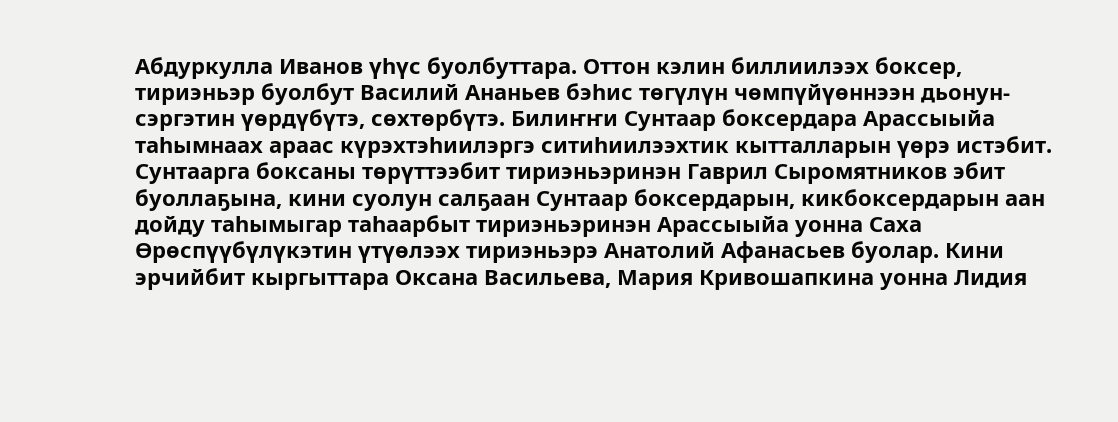Абдуркулла Иванов үһүс буолбуттара. Оттон кэлин биллиилээх боксер, тириэньэр буолбут Василий Ананьев бэһис төгүлүн чөмпүйүөннээн дьонун-сэргэтин үөрдүбүтэ, сөхтөрбүтэ. Билиҥҥи Сунтаар боксердара Арассыыйа таһымнаах араас күрэхтэһиилэргэ ситиһиилээхтик кытталларын үөрэ истэбит.
Сунтаарга боксаны төрүттээбит тириэньэринэн Гаврил Сыромятников эбит буоллаҕына, кини суолун салҕаан Сунтаар боксердарын, кикбоксердарын аан дойду таһымыгар таһаарбыт тириэньэринэн Арассыыйа уонна Саха Өрөспүүбүлүкэтин үтүөлээх тириэньэрэ Анатолий Афанасьев буолар. Кини эрчийбит кыргыттара Оксана Васильева, Мария Кривошапкина уонна Лидия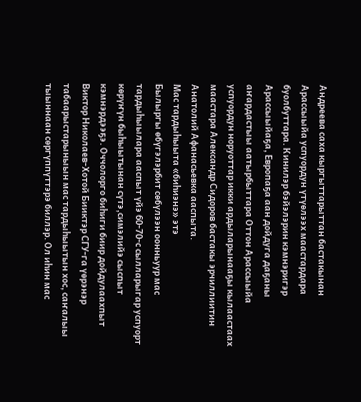Андреева саха кыргыттарыттан бастакынан Арассыыйа успуордун үтүөлээх маастардара буолбуттара. Кинилэр бэйэлэрин кэмнэригэр Арассыыйаҕа, Европаҕа аан дойдуга даҕаны аҥардастыы аатырбыттара Оттон Арассыыйа успуордун норуоттар икки ардыларынааҕы кылаастаах маастара Александр Сидоров бастакы эрчиллиитин Анатолий Афанасьевка ааспыта.
Мас тардыһыыта «биһиэнэ» этэ
Былыргы өбүгэлэрбит сөбүлээн оонньуур мас тардыһыылара ааспыт үйэ 60-70-с сылларыгар успуорт көрүҥүн быһыытынан сүтэ,симэлийэ сыспыт кэмнэрдээҕэ. Оччолорго биһиги биир дойдулаахпыт Виктор Николаев-Хотой Бииктэр СГУ-га үөрэнэр табаарыстарыныын мас тардыһыытын хос, саҥалыы тыыннаан сөргүппүттэрэ биллэр. Ол иһин мас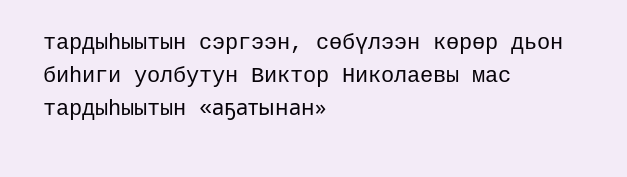тардыһыытын сэргээн, сөбүлээн көрөр дьон биһиги уолбутун Виктор Николаевы мас тардыһыытын «аҕатынан»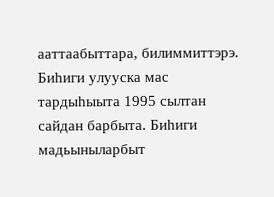ааттаабыттара, билиммиттэрэ.
Биһиги улууска мас тардыһыыта 1995 сылтан сайдан барбыта. Биһиги мадьыныларбыт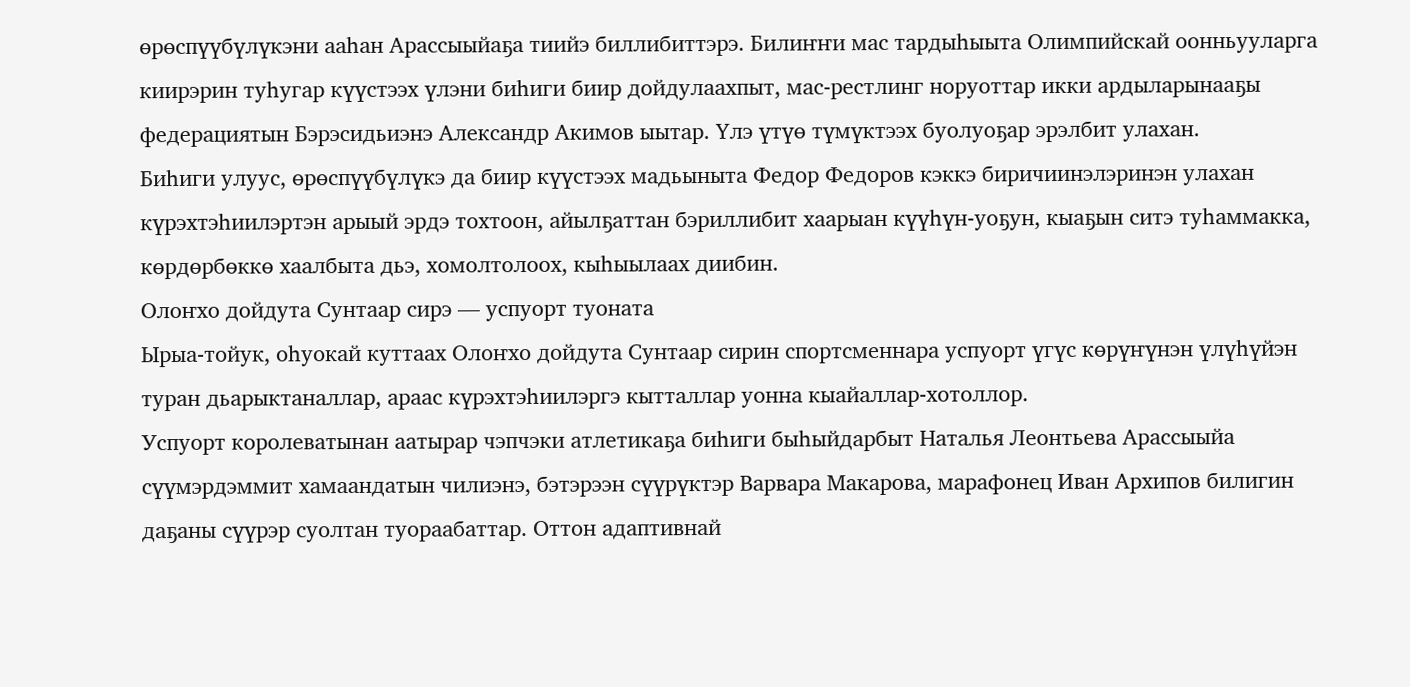өрөспүүбүлүкэни ааһан Арассыыйаҕа тиийэ биллибиттэрэ. Билиҥҥи мас тардыһыыта Олимпийскай оонньууларга киирэрин туһугар күүстээх үлэни биһиги биир дойдулаахпыт, мас-рестлинг норуоттар икки ардыларынааҕы федерациятын Бэрэсидьиэнэ Александр Акимов ыытар. Үлэ үтүө түмүктээх буолуоҕар эрэлбит улахан.
Биһиги улуус, өрөспүүбүлүкэ да биир күүстээх мадьыныта Федор Федоров кэккэ биричиинэлэринэн улахан күрэхтэһиилэртэн арыый эрдэ тохтоон, айылҕаттан бэриллибит хаарыан күүһүн-уоҕун, кыаҕын ситэ туһаммакка, көрдөрбөккө хаалбыта дьэ, хомолтолоох, кыһыылаах диибин.
Олоҥхо дойдута Сунтаар сирэ — успуорт туоната
Ырыа-тойук, оһуокай куттаах Олоҥхо дойдута Сунтаар сирин спортсменнара успуорт үгүс көрүҥүнэн үлүһүйэн туран дьарыктаналлар, араас күрэхтэһиилэргэ кытталлар уонна кыайаллар-хотоллор.
Успуорт королеватынан аатырар чэпчэки атлетикаҕа биһиги быһыйдарбыт Наталья Леонтьева Арассыыйа сүүмэрдэммит хамаандатын чилиэнэ, бэтэрээн сүүрүктэр Варвара Макарова, марафонец Иван Архипов билигин даҕаны сүүрэр суолтан туораабаттар. Оттон адаптивнай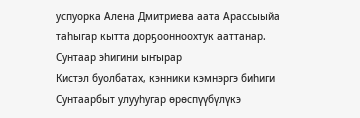успуорка Алена Дмитриева аата Арассыыйа таһыгар кытта дорҕоонноохтук ааттанар.
Сунтаар эһигини ыҥырар
Кистэл буолбатах, кэнники кэмнэргэ биһиги Сунтаарбыт улууһугар өрөспүүбүлүкэ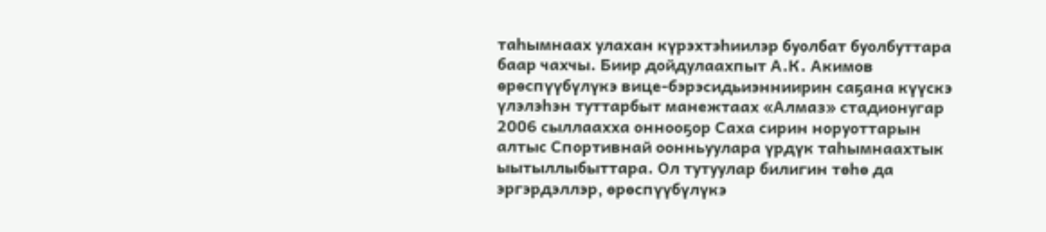таһымнаах улахан күрэхтэһиилэр буолбат буолбуттара баар чахчы. Биир дойдулаахпыт А.К. Акимов өрөспүүбүлүкэ вице-бэрэсидьиэнниирин саҕана күүскэ үлэлэһэн туттарбыт манежтаах «Алмаз» стадионугар 2006 сыллаахха оннооҕор Саха сирин норуоттарын алтыс Спортивнай оонньуулара үрдүк таһымнаахтык ыытыллыбыттара. Ол тутуулар билигин төһө да эргэрдэллэр, өрөспүүбүлүкэ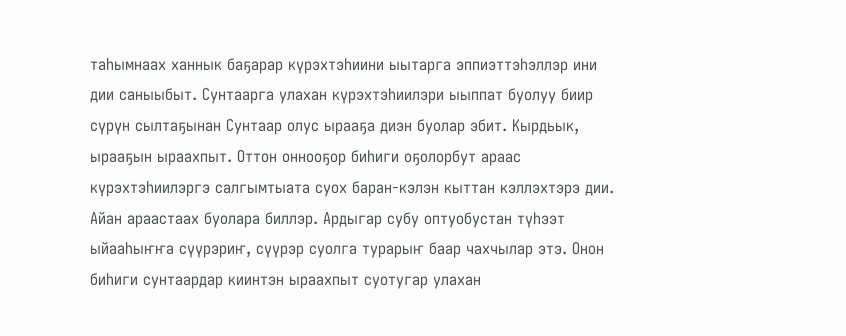таһымнаах ханнык баҕарар күрэхтэһиини ыытарга эппиэттэһэллэр ини дии саныыбыт. Сунтаарга улахан күрэхтэһиилэри ыыппат буолуу биир сүрүн сылтаҕынан Сунтаар олус ырааҕа диэн буолар эбит. Кырдьык, ырааҕын ыраахпыт. Оттон оннооҕор биһиги оҕолорбут араас күрэхтэһиилэргэ салгымтыата суох баран-кэлэн кыттан кэллэхтэрэ дии. Айан араастаах буолара биллэр. Ардыгар субу оптуобустан түһээт ыйааһыҥҥа сүүрэриҥ, сүүрэр суолга турарыҥ баар чахчылар этэ. Онон биһиги сунтаардар киинтэн ыраахпыт суотугар улахан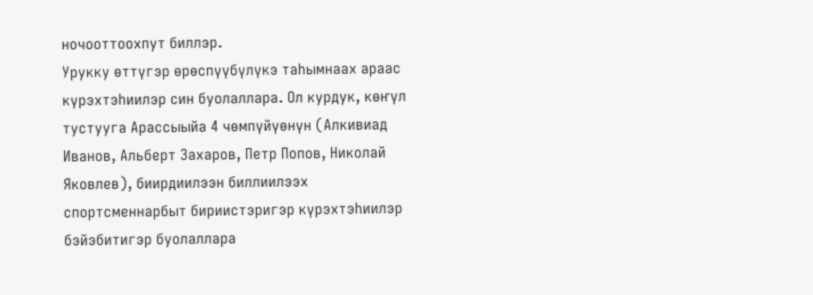ночооттоохпут биллэр.
Урукку өттүгэр өрөспүүбүлүкэ таһымнаах араас күрэхтэһиилэр син буолаллара. Ол курдук, көҥүл тустууга Арассыыйа 4 чөмпүйүөнүн (Алкивиад Иванов, Альберт Захаров, Петр Попов, Николай Яковлев), биирдиилээн биллиилээх спортсменнарбыт бириистэригэр күрэхтэһиилэр бэйэбитигэр буолаллара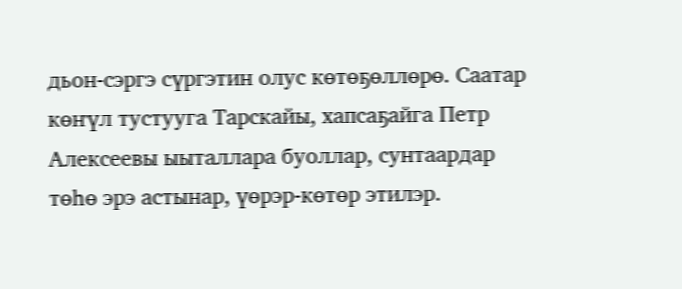дьон-сэргэ сүргэтин олус көтөҕөллөрө. Саатар көҥүл тустууга Тарскайы, хапсаҕайга Петр Алексеевы ыыталлара буоллар, сунтаардар төһө эрэ астынар, үөрэр-көтөр этилэр.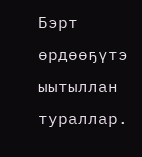Бэрт өрдөөҕүтэ ыытыллан тураллар.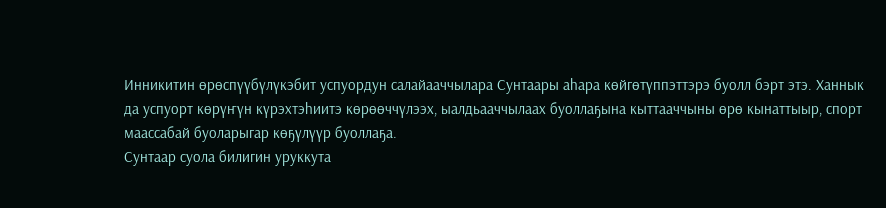Инникитин өрөспүүбүлүкэбит успуордун салайааччылара Сунтаары аһара көйгөтүппэттэрэ буолл бэрт этэ. Ханнык да успуорт көрүҥүн күрэхтэһиитэ көрөөччүлээх, ыалдьааччылаах буоллаҕына кыттааччыны өрө кынаттыыр, спорт маассабай буоларыгар көҕүлүүр буоллаҕа.
Сунтаар суола билигин уруккута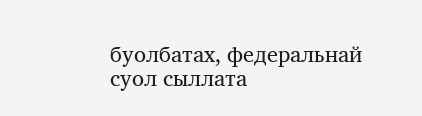буолбатах, федеральнай суол сыллата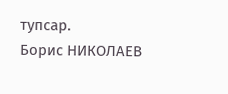тупсар.
Борис НИКОЛАЕВ